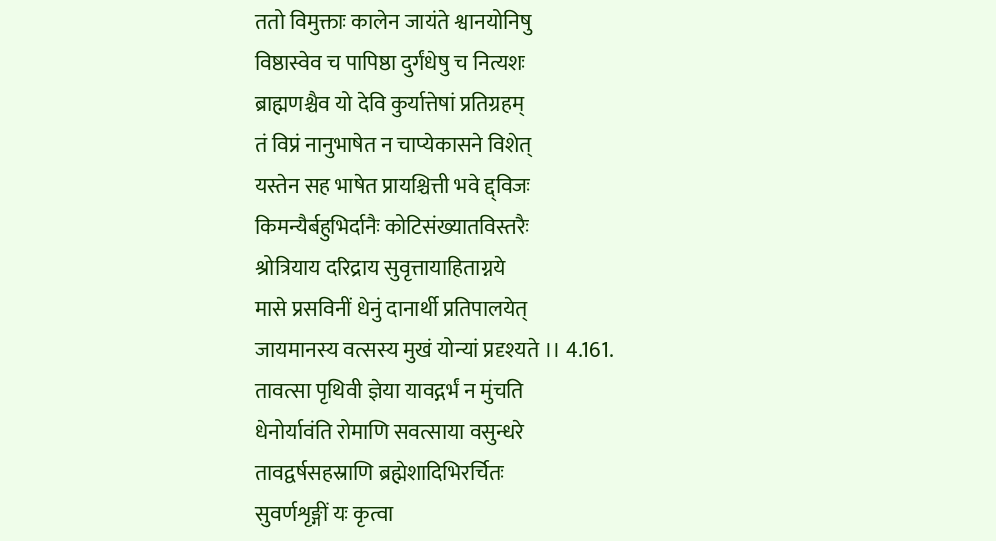ततो विमुक्ताः कालेन जायंते श्वानयोनिषु
विष्ठास्वेव च पापिष्ठा दुर्गंधेषु च नित्यशः
ब्राह्मणश्चैव यो देवि कुर्यात्तेषां प्रतिग्रहम्
तं विप्रं नानुभाषेत न चाप्येकासने विशेत्
यस्तेन सह भाषेत प्रायश्चित्ती भवे द्द्विजः
किमन्यैर्बहुभिर्दानैः कोटिसंख्यातविस्तरैः
श्रोत्रियाय दरिद्राय सुवृत्तायाहिताग्नये
मासे प्रसविनीं धेनुं दानार्थी प्रतिपालयेत्
जायमानस्य वत्सस्य मुखं योन्यां प्रदृश्यते ।। 4.161.
तावत्सा पृथिवी ज्ञेया यावद्गर्भं न मुंचति
धेनोर्यावंति रोमाणि सवत्साया वसुन्धरे
तावद्वर्षसहस्राणि ब्रह्मेशादिभिरर्चितः
सुवर्णशृङ्गीं यः कृत्वा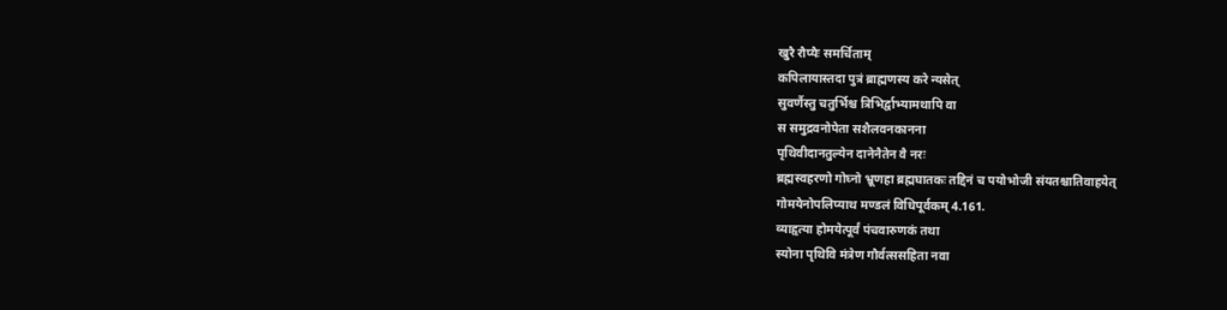खुरै रौप्यैः समर्चिताम्
कपिलायास्तदा पुत्रं ब्राह्मणस्य करे न्यसेत्
सुवर्णैस्तु चतुर्भिश्च त्रिभिर्द्वाभ्यामथापि वा
स समुद्रवनोपेता सशैलवनकानना
पृथिवीदानतुल्येन दानेनैतेन वै नरः
ब्रह्मस्वहरणो गोघ्नो भ्रूणहा ब्रह्मघातकः तद्दिनं च पयोभोजी संयतश्चातिवाहयेत्
गोमयेनोपलिप्याथ मण्डलं विधिपूर्वकम् 4.161.
व्याहृत्या होमयेत्पूर्वं पंचवारुणकं तथा
स्योना पृथिवि मंत्रेण गौर्वत्ससहिता नवा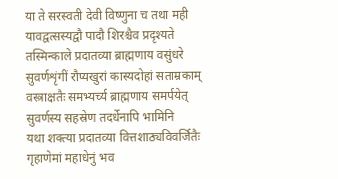या ते सरस्वती देवी विष्णुना च तथा मही
यावद्वत्सस्यद्वौ पादौ शिरश्चैव प्रदृश्यते तस्मिन्काले प्रदातव्या ब्राह्मणाय वसुंधरे
सुवर्णशृंगीं रौप्यखुरां कास्यदोहां सताम्रकाम् वस्त्राक्षतैः समभ्यर्च्य ब्राह्मणाय समर्पयेत्
सुवर्णस्य सहस्रेण तदर्धेनापि भामिनि
यथा शक्त्या प्रदातव्या वित्तशाठ्यविवर्जितैः गृहाणेमां महाधेनुं भव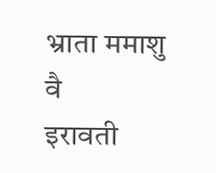भ्राता ममाशु वै
इरावती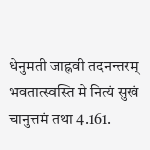धेनुमती जाह्नवी तदनन्तरम्
भवतात्स्वस्ति मे नित्यं सुखं चानुत्तमं तथा 4.161.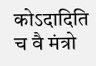कोऽदादिति च वै मंत्रो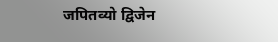जपितव्यो द्विजेन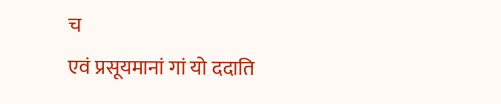च
एवं प्रसूयमानां गां यो ददाति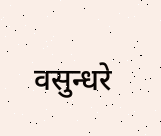वसुन्धरे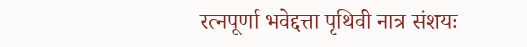रत्नपूर्णा भवेद्दत्ता पृथिवी नात्र संशयः